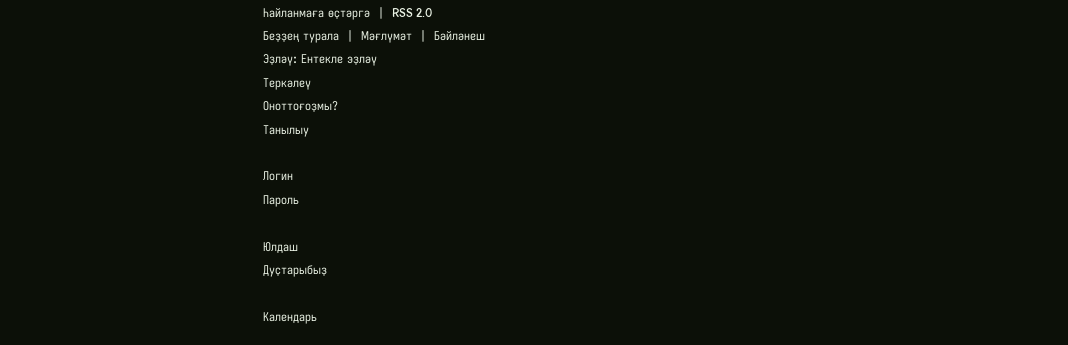Һайланмаға өҫтәргә  |  RSS 2.0
Беҙҙең турала  |  Мәғлүмәт  |  Бәйләнеш
Эҙләү: Ентекле эҙләү
Теркәлеү
Оноттоғоҙмы?
Танылыу

Логин
Пароль

Юлдаш
Дуҫтарыбыҙ

Календарь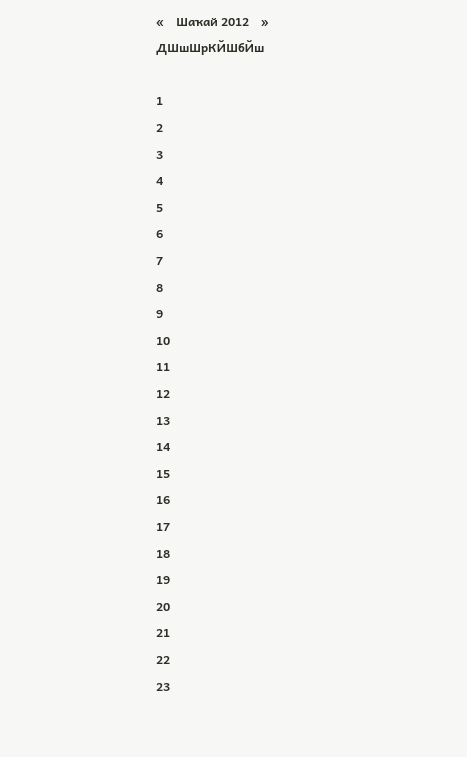«    Шаҡай 2012    »
ДШшШрКЙШбЙш

1
2
3
4
5
6
7
8
9
10
11
12
13
14
15
16
17
18
19
20
21
22
23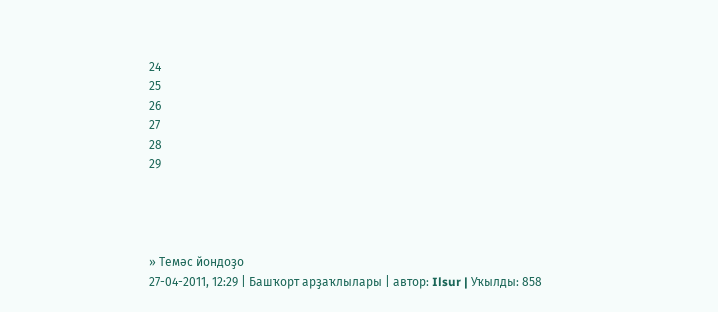24
25
26
27
28
29




» Темәс йондоҙо
27-04-2011, 12:29 | Башҡорт арҙаҡлылары | автор: Ilsur | Уҡылды: 858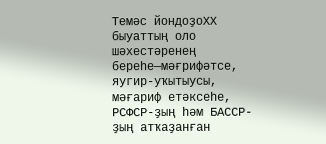Темәс йондоҙоXX быуаттың оло шәхестәренең береһе—мәғрифәтсе, яугир-уҡытыусы, мәғариф етәксеһе, РСФСР-ҙың һәм БАССР-ҙың атҡаҙанған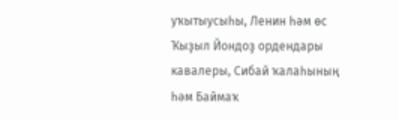уҡытыусыһы, Ленин һәм өс Ҡыҙыл Йондоҙ ордендары кавалеры, Сибай ҡалаһының һәм Баймаҡ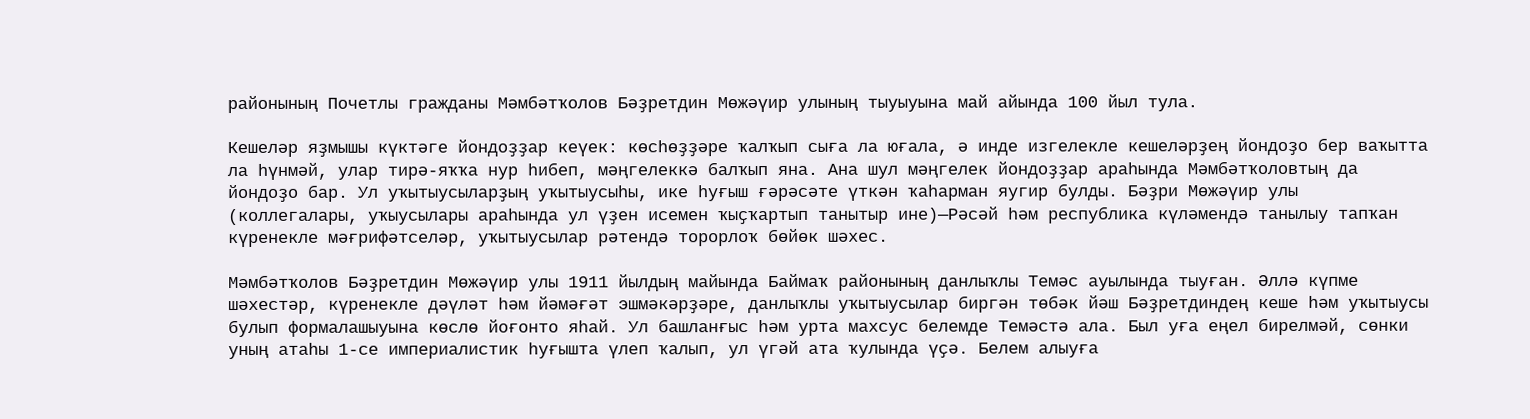районының Почетлы гражданы Мәмбәтҡолов Бәҙретдин Мөжәүир улының тыуыуына май айында 100 йыл тула.

Кешеләр яҙмышы күктәге йондоҙҙар кеүек: көсһөҙҙәре ҡалҡып сыға ла юғала, ә инде изгелекле кешеләрҙең йондоҙо бер ваҡытта ла һүнмәй, улар тирә-яҡҡа нур һибеп, мәңгелеккә балҡып яна. Ана шул мәңгелек йондоҙҙар араһында Мәмбәтҡоловтың да йондоҙо бар. Ул уҡытыусыларҙың уҡытыусыһы, ике һуғыш ғәрәсәте үткән ҡаһарман яугир булды. Бәҙри Мөжәүир улы (коллегалары, уҡыусылары араһында ул үҙен исемен ҡыҫҡартып танытыр ине)—Рәсәй һәм республика күләмендә танылыу тапҡан күренекле мәғрифәтселәр, уҡытыусылар рәтендә торорлоҡ бөйөк шәхес.

Мәмбәтҡолов Бәҙретдин Мөжәүир улы 1911 йылдың майында Баймаҡ районының данлыҡлы Темәс ауылында тыуған. Әллә күпме шәхестәр, күренекле дәүләт һәм йәмәғәт эшмәкәрҙәре, данлыҡлы уҡытыусылар биргән төбәк йәш Бәҙретдиндең кеше һәм уҡытыусы булып формалашыуына көслө йоғонто яһай. Ул башланғыс һәм урта махсус белемде Темәстә ала. Был уға еңел бирелмәй, сөнки уның атаһы 1-се империалистик һуғышта үлеп ҡалып, ул үгәй ата ҡулында үҫә. Белем алыуға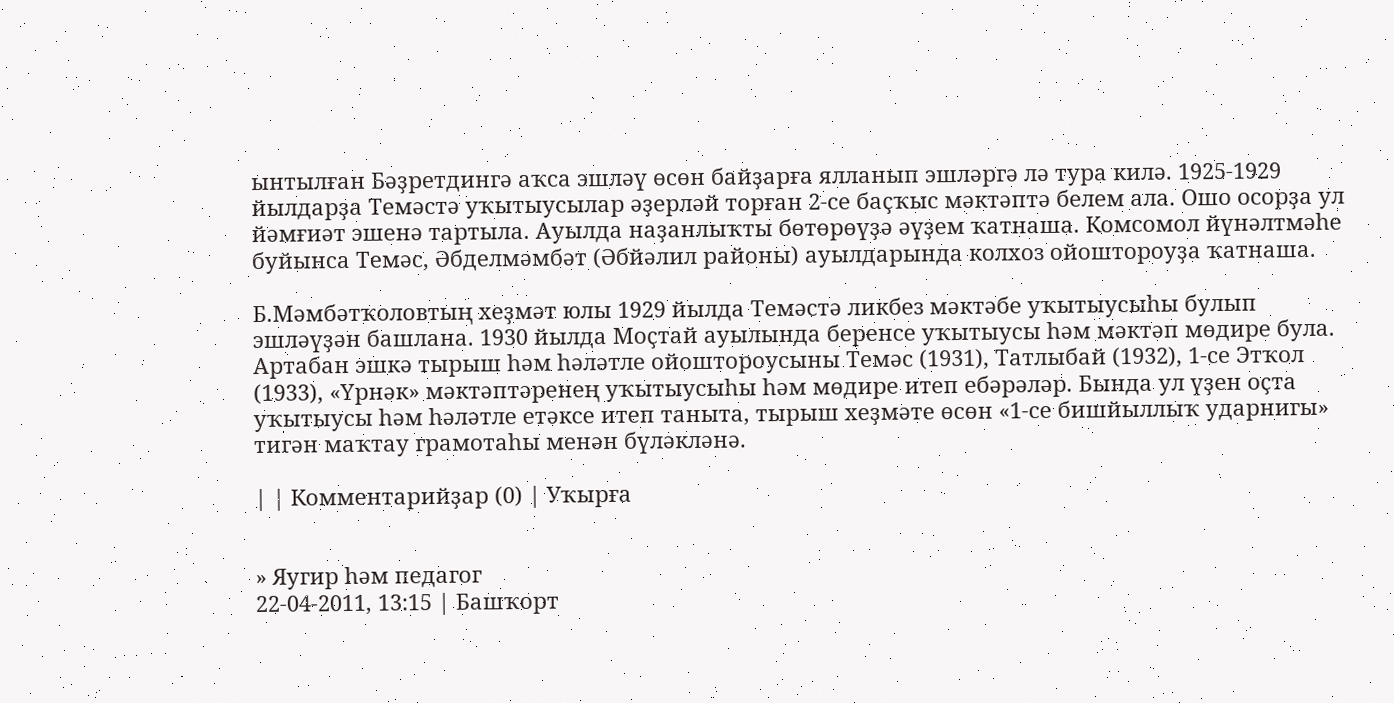ынтылған Бәҙретдингә аҡса эшләү өсөн байҙарға ялланып эшләргә лә тура килә. 1925-1929 йылдарҙа Темәстә уҡытыусылар әҙерләй торған 2-се баҫҡыс мәктәптә белем ала. Ошо осорҙа ул йәмғиәт эшенә тартыла. Ауылда наҙанлыҡты бөтөрөүҙә әүҙем ҡатнаша. Комсомол йүнәлтмәһе буйынса Темәс, Әбделмәмбәт (Әбйәлил районы) ауылдарында колхоз ойоштороуҙа ҡатнаша.

Б.Мәмбәтҡоловтың хеҙмәт юлы 1929 йылда Темәстә ликбез мәктәбе уҡытыусыһы булып эшләүҙән башлана. 1930 йылда Моҫтай ауылында беренсе уҡытыусы һәм мәктәп мөдире була. Артабан эшкә тырыш һәм һәләтле ойоштороусыны Темәс (1931), Татлыбай (1932), 1-се Этҡол (1933), «Үрнәк» мәктәптәренең уҡытыусыһы һәм мөдире итеп ебәрәләр. Бында ул үҙен оҫта уҡытыусы һәм һәләтле етәксе итеп таныта, тырыш хеҙмәте өсөн «1-се бишйыллыҡ ударнигы» тигән маҡтау грамотаһы менән бүләкләнә.

| | Комментарийҙар (0) | Уҡырға


» Яугир һәм педагог
22-04-2011, 13:15 | Башҡорт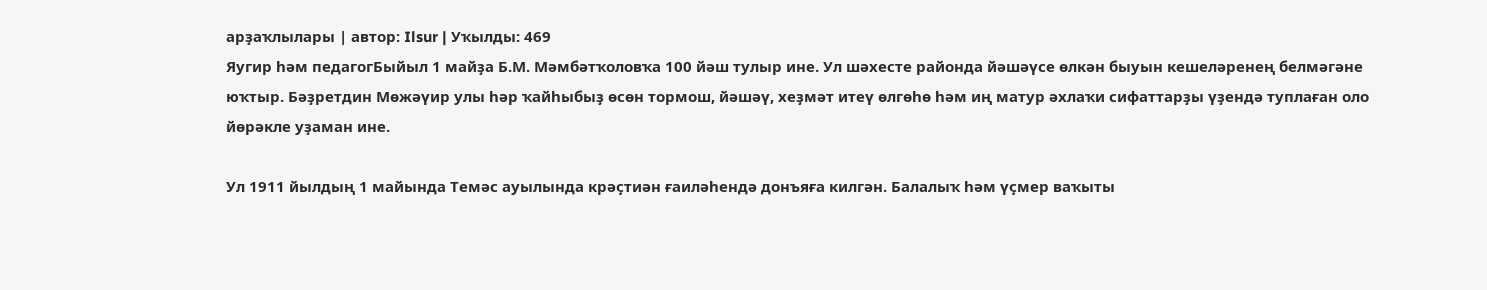арҙаҡлылары | автор: Ilsur | Уҡылды: 469
Яугир һәм педагогБыйыл 1 майҙа Б.М. Мәмбәтҡоловҡа 100 йәш тулыр ине. Ул шәхесте районда йәшәүсе өлкән быуын кешеләренең белмәгәне юҡтыр. Бәҙретдин Мөжәүир улы һәр ҡайһыбыҙ өсөн тормош, йәшәү, хеҙмәт итеү өлгөһө һәм иң матур әхлаҡи сифаттарҙы үҙендә туплаған оло йөрәкле уҙаман ине.

Ул 1911 йылдың 1 майында Темәс ауылында крәҫтиән ғаиләһендә донъяға килгән. Балалыҡ һәм үҫмер ваҡыты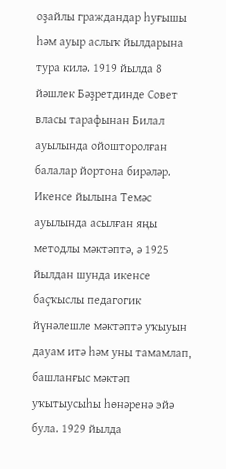оҙайлы граждандар һуғышы һәм ауыр аслыҡ йылдарына тура килә. 1919 йылда 8 йәшлек Бәҙретдинде Совет власы тарафынан Билал ауылында ойошторолған балалар йортона бирәләр. Икенсе йылына Темәс ауылында асылған яңы методлы мәктәптә, ә 1925 йылдан шунда икенсе баҫҡыслы педагогик йүнәлешле мәктәптә уҡыуын дауам итә һәм уны тамамлап, башланғыс мәктәп уҡытыусыһы һөнәренә эйә була. 1929 йылда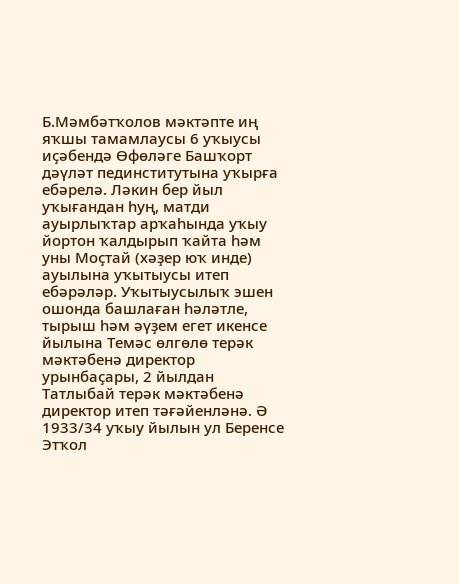Б.Мәмбәтҡолов мәктәпте иң яҡшы тамамлаусы 6 уҡыусы иҫәбендә Өфөләге Башҡорт дәүләт пединститутына уҡырға ебәрелә. Ләкин бер йыл уҡығандан һуң, матди ауырлыҡтар арҡаһында уҡыу йортон ҡалдырып ҡайта һәм уны Моҫтай (хәҙер юҡ инде) ауылына уҡытыусы итеп ебәрәләр. Уҡытыусылыҡ эшен ошонда башлаған һәләтле, тырыш һәм әүҙем егет икенсе йылына Темәс өлгөлө терәк мәктәбенә директор урынбаҫары, 2 йылдан Татлыбай терәк мәктәбенә директор итеп тәғәйенләнә. Ә 1933/34 уҡыу йылын ул Беренсе Этҡол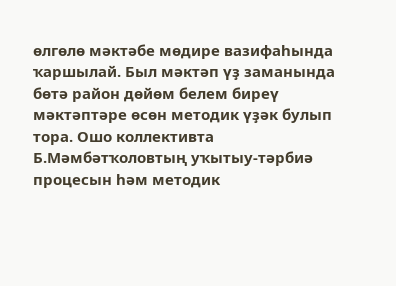өлгөлө мәктәбе мөдире вазифаһында ҡаршылай. Был мәктәп үҙ заманында бөтә район дөйөм белем биреү мәктәптәре өсөн методик үҙәк булып тора. Ошо коллективта Б.Мәмбәтҡоловтың уҡытыу-тәрбиә процесын һәм методик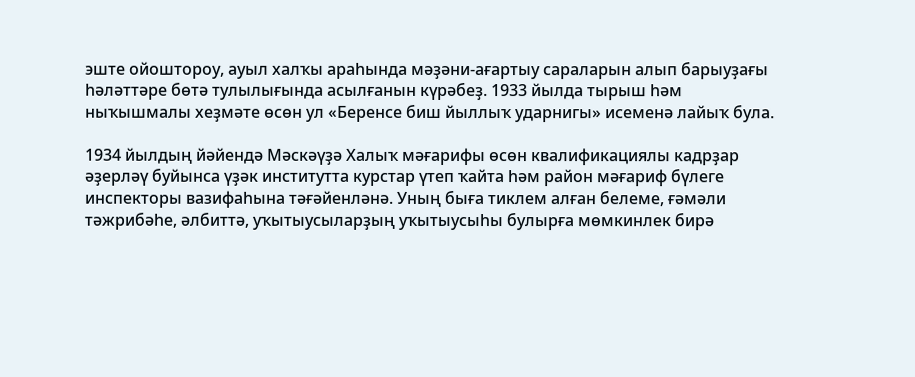эште ойоштороу, ауыл халҡы араһында мәҙәни-ағартыу сараларын алып барыуҙағы һәләттәре бөтә тулылығында асылғанын күрәбеҙ. 1933 йылда тырыш һәм ныҡышмалы хеҙмәте өсөн ул «Беренсе биш йыллыҡ ударнигы» исеменә лайыҡ була.

1934 йылдың йәйендә Мәскәүҙә Халыҡ мәғарифы өсөн квалификациялы кадрҙар әҙерләү буйынса үҙәк институтта курстар үтеп ҡайта һәм район мәғариф бүлеге инспекторы вазифаһына тәғәйенләнә. Уның быға тиклем алған белеме, ғәмәли тәжрибәһе, әлбиттә, уҡытыусыларҙың уҡытыусыһы булырға мөмкинлек бирә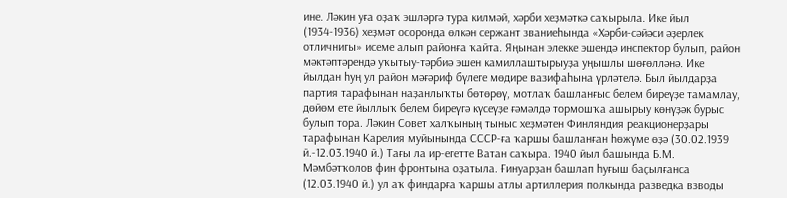ине. Ләкин уға оҙаҡ эшләргә тура килмәй, хәрби хеҙмәткә саҡырыла. Ике йыл (1934-1936) хеҙмәт осоронда өлкән сержант званиеһында «Хәрби-сәйәси әҙерлек отличнигы» исеме алып районға ҡайта. Яңынан элекке эшендә инспектор булып, район мәктәптәрендә уҡытыу-тәрбиә эшен камиллаштырыуҙа уңышлы шөғөлләнә. Ике йылдан һуң ул район мәғәриф бүлеге мөдире вазифаһына үрләтелә. Был йылдарҙа партия тарафынан наҙанлыҡты бөтөрөү, мотлаҡ башланғыс белем биреүҙе тамамлау, дөйөм ете йыллыҡ белем биреүгә күсеүҙе ғәмәлдә тормошҡа ашырыу көнүҙәк бурыс булып тора. Ләкин Совет халҡының тыныс хеҙмәтен Финляндия реакционерҙары тарафынан Карелия муйынында СССР-ға ҡаршы башланған һөжүме өҙә (30.02.1939 й.-12.03.1940 й.) Тағы ла ир-егетте Ватан саҡыра. 1940 йыл башында Б.М. Мәмбәтҡолов фин фронтына оҙатыла. Ғинуарҙан башлап һуғыш баҫылғанса (12.03.1940 й.) ул аҡ финдарға ҡаршы атлы артиллерия полкында разведка взводы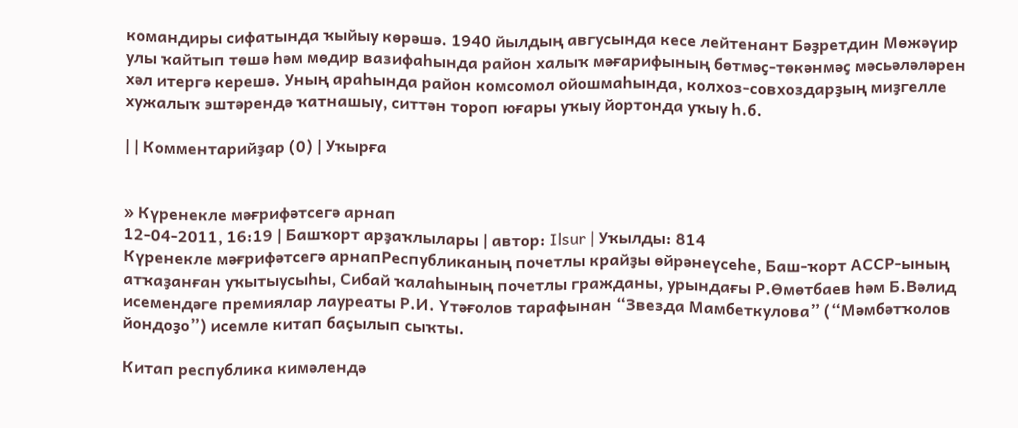командиры сифатында ҡыйыу көрәшә. 1940 йылдың авгусында кесе лейтенант Бәҙретдин Мөжәүир улы ҡайтып төшә һәм мөдир вазифаһында район халыҡ мәғарифының бөтмәҫ-төкәнмәҫ мәсьәләләрен хәл итергә керешә. Уның араһында район комсомол ойошмаһында, колхоз-совхоздарҙың миҙгелле хужалыҡ эштәрендә ҡатнашыу, ситтән тороп юғары уҡыу йортонда уҡыу һ.б.

| | Комментарийҙар (0) | Уҡырға


» Күренекле мәғрифәтсегә арнап
12-04-2011, 16:19 | Башҡорт арҙаҡлылары | автор: Ilsur | Уҡылды: 814
Күренекле мәғрифәтсегә арнапРеспубликаның почетлы крайҙы өйрәнеүсеһе, Баш-ҡорт АССР-ының атҡаҙанған уҡытыусыһы, Сибай ҡалаһының почетлы гражданы, урындағы Р.Өмөтбаев һәм Б.Вәлид исемендәге премиялар лауреаты Р.И. Үтәғолов тарафынан “Звезда Мамбеткулова” (“Мәмбәтҡолов йондоҙо”) исемле китап баҫылып сыҡты.

Китап республика кимәлендә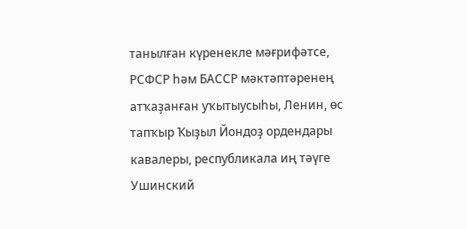танылған күренекле мәғрифәтсе, РСФСР һәм БАССР мәктәптәренең атҡаҙанған уҡытыусыһы, Ленин, өс тапҡыр Ҡыҙыл Йондоҙ ордендары кавалеры, республикала иң тәүге Ушинский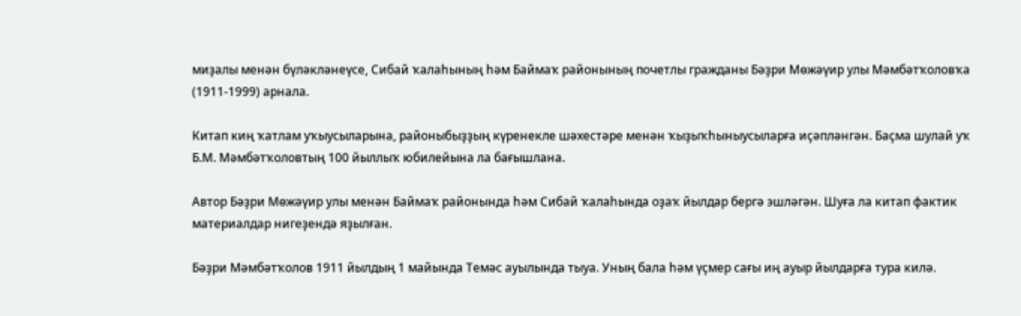миҙалы менән бүләкләнеүсе, Сибай ҡалаһының һәм Баймаҡ районының почетлы гражданы Бәҙри Мөжәүир улы Мәмбәтҡоловҡа (1911-1999) арнала.

Китап киң ҡатлам уҡыусыларына, районыбыҙҙың күренекле шәхестәре менән ҡыҙыҡһыныусыларға иҫәпләнгән. Баҫма шулай уҡ Б.М. Мәмбәтҡоловтың 100 йыллыҡ юбилейына ла бағышлана.

Автор Бәҙри Мөжәүир улы менән Баймаҡ районында һәм Сибай ҡалаһында оҙаҡ йылдар бергә эшләгән. Шуға ла китап фактик материалдар нигеҙендә яҙылған.

Бәҙри Мәмбәтҡолов 1911 йылдың 1 майында Темәс ауылында тыуа. Уның бала һәм үҫмер сағы иң ауыр йылдарға тура килә.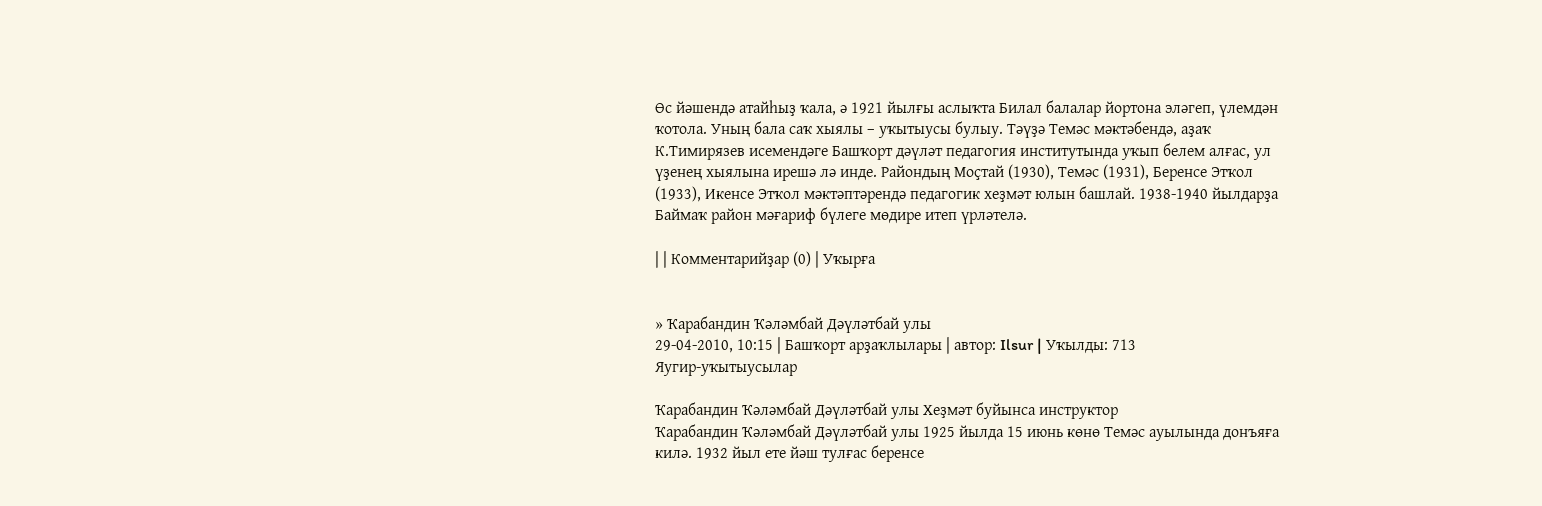Өс йәшендә атайһыҙ ҡала, ә 1921 йылғы аслыҡта Билал балалар йортона эләгеп, үлемдән ҡотола. Уның бала саҡ хыялы – уҡытыусы булыу. Тәүҙә Темәс мәктәбендә, аҙаҡ К.Тимирязев исемендәге Башҡорт дәүләт педагогия институтында уҡып белем алғас, ул үҙенең хыялына ирешә лә инде. Райондың Моҫтай (1930), Темәс (1931), Беренсе Этҡол (1933), Икенсе Этҡол мәктәптәрендә педагогик хеҙмәт юлын башлай. 1938-1940 йылдарҙа Баймаҡ район мәғариф бүлеге мөдире итеп үрләтелә.

| | Комментарийҙар (0) | Уҡырға


» Ҡарабандин Ҡәләмбай Дәүләтбай улы
29-04-2010, 10:15 | Башҡорт арҙаҡлылары | автор: Ilsur | Уҡылды: 713
Яугир-уҡытыусылар

Ҡарабандин Ҡәләмбай Дәүләтбай улы Хеҙмәт буйынса инструктор
Ҡарабандин Ҡәләмбай Дәүләтбай улы 1925 йылда 15 июнь көнө Темәс ауылында донъяға килә. 1932 йыл ете йәш тулғас беренсе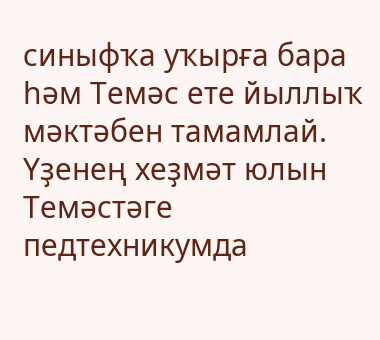синыфҡа уҡырға бара һәм Темәс ете йыллыҡ мәктәбен тамамлай. Үҙенең хеҙмәт юлын Темәстәге педтехникумда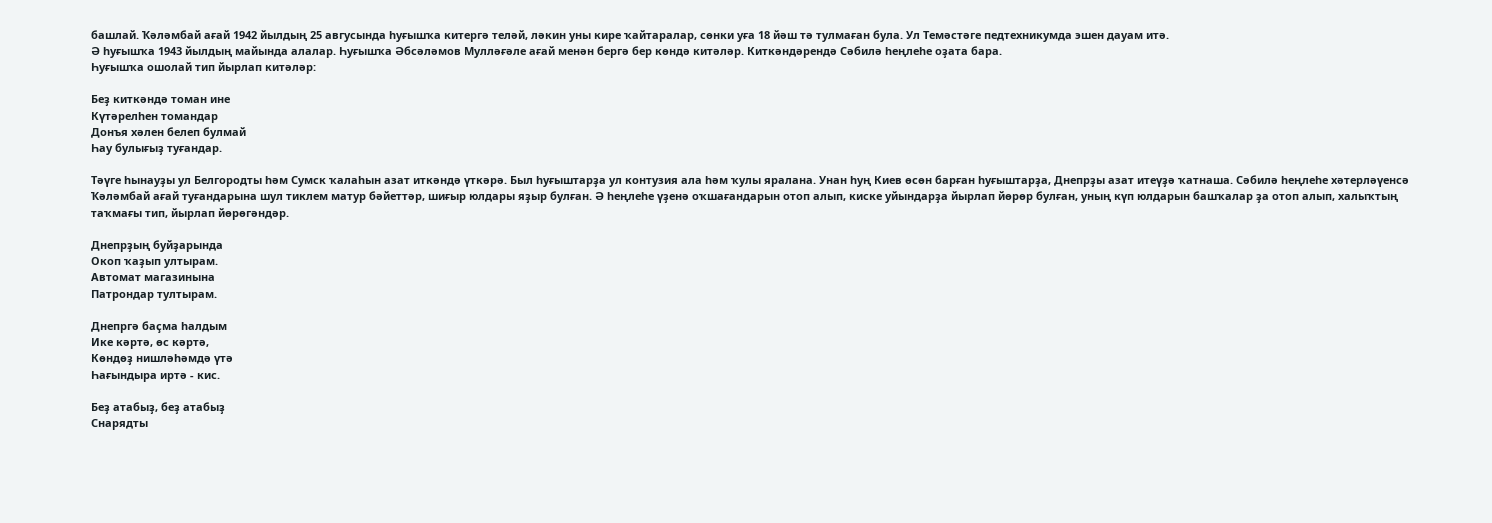башлай. Ҡәләмбай ағай 1942 йылдың 25 авгусында һуғышҡа китергә теләй, ләкин уны кире ҡайтаралар, сөнки уға 18 йәш тә тулмаған була. Ул Темәстәге педтехникумда эшен дауам итә.
Ә һуғышҡа 1943 йылдың майында алалар. Һуғышҡа Әбсәләмов Мулләғәле ағай менән бергә бер көндә китәләр. Киткәндәрендә Сәбилә һеңлеһе оҙата бара.
Һуғышҡа ошолай тип йырлап китәләр:

Беҙ киткәндә томан ине
Күтәрелһен томандар
Донъя хәлен белеп булмай
Һау булығыҙ туғандар.

Тәүге һынауҙы ул Белгородты һәм Сумск ҡалаһын азат иткәндә үткәрә. Был һуғыштарҙа ул контузия ала һәм ҡулы яралана. Унан һуң Киев өсөн барған һуғыштарҙа, Днепрҙы азат итеүҙә ҡатнаша. Сәбилә һеңлеһе хәтерләүенсә Ҡәләмбай ағай туғандарына шул тиклем матур бәйеттәр, шиғыр юлдары яҙыр булған. Ә һеңлеһе үҙенә оҡшағандарын отоп алып, киске уйындарҙа йырлап йөрөр булған, уның күп юлдарын башҡалар ҙа отоп алып, халыҡтың таҡмағы тип, йырлап йөрөгәндәр.

Днепрҙың буйҙарында
Окоп ҡаҙып ултырам.
Автомат магазинына
Патрондар тултырам.

Днепргә баҫма һалдым
Ике кәртә, өс кәртә,
Көндөҙ нишләһәмдә үтә
Һағындыра иртә - кис.

Беҙ атабыҙ, беҙ атабыҙ
Снарядты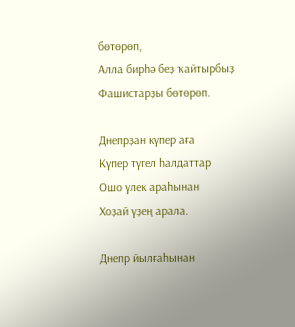бөтөрөп,
Алла бирһә беҙ ҡайтырбыҙ
Фашистарҙы бөтөрөп.

Днепрҙан күпер аға
Күпер түгел һалдаттар
Ошо үлек араһынан
Хоҙай үҙең арала.

Днепр йылғаһынан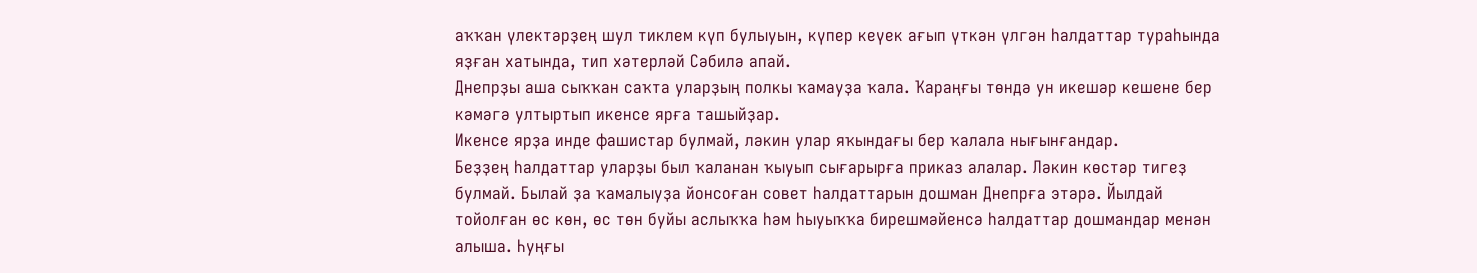аҡҡан үлектәрҙең шул тиклем күп булыуын, күпер кеүек ағып үткән үлгән һалдаттар тураһында яҙған хатында, тип хәтерләй Сәбилә апай.
Днепрҙы аша сыҡҡан саҡта уларҙың полкы ҡамауҙа ҡала. Ҡараңғы төндә ун икешәр кешене бер кәмәгә ултыртып икенсе ярға ташыйҙар.
Икенсе ярҙа инде фашистар булмай, ләкин улар яҡындағы бер ҡалала нығынғандар.
Беҙҙең һалдаттар уларҙы был ҡаланан ҡыуып сығарырға приказ алалар. Ләкин көстәр тигеҙ булмай. Былай ҙа ҡамалыуҙа йонсоған совет һалдаттарын дошман Днепрға этәрә. Йылдай тойолған өс көн, өс төн буйы аслыҡҡа һәм һыуыҡҡа бирешмәйенсә һалдаттар дошмандар менән алыша. Һуңғы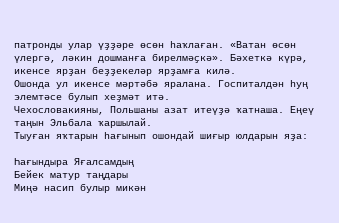патронды улар үҙҙәре өсөн һаҡлаған. «Ватан өсөн үлергә, ләкин дошманға бирелмәҫкә». Бәхеткә күрә, икенсе ярҙан беҙҙекеләр ярҙамға килә.
Ошонда ул икенсе мәртәбә яралана. Госпиталдән һуң элемтәсе булып хеҙмәт итә.
Чехословакияны, Польшаны азат итеүҙә ҡатнаша. Еңеү таңын Эльбала ҡаршылай.
Тыуған яҡтарын һағынып ошондай шиғыр юлдарын яҙа:

Һағындыра Яғалсамдың
Бейек матур таңдары
Миңә насип булыр микән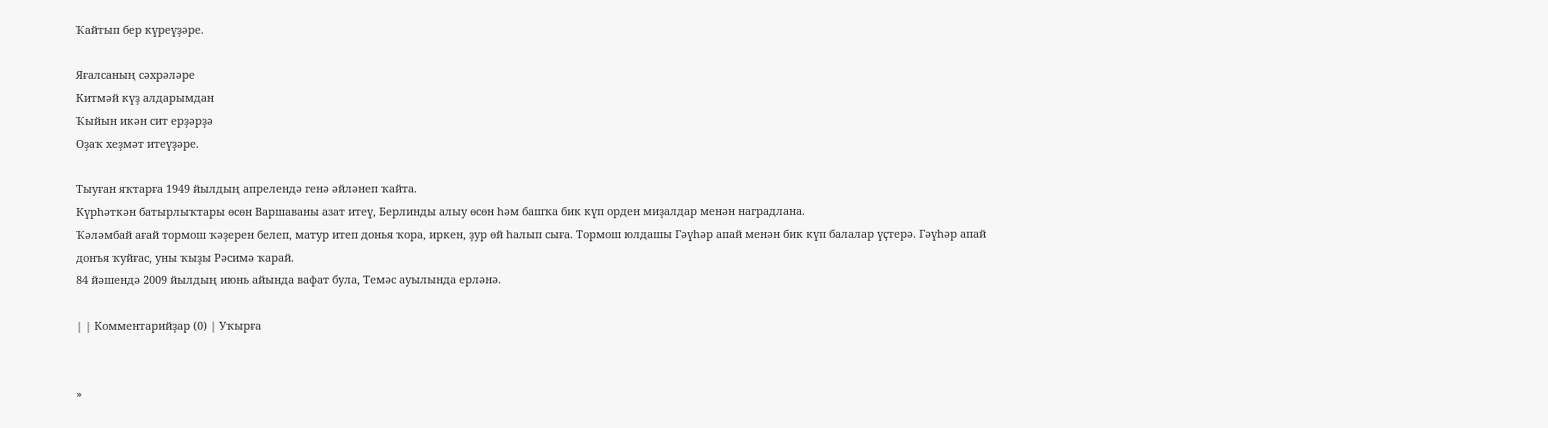Ҡайтып бер күреүҙәре.

Яғалсаның сәхрәләре
Китмәй күҙ алдарымдан
Ҡыйын икән сит ерҙәрҙә
Оҙаҡ хеҙмәт итеүҙәре.

Тыуған яҡтарға 1949 йылдың апрелендә генә әйләнеп ҡайта.
Күрһәткән батырлыҡтары өсөн Варшаваны азат итеү, Берлинды алыу өсөн һәм башҡа бик күп орден миҙалдар менән наградлана.
Ҡәләмбай ағай тормош ҡәҙерен белеп, матур итеп донья ҡора, иркен, ҙур өй һалып сыға. Тормош юлдашы Гәүһәр апай менән бик күп балалар үҫтерә. Гәүһәр апай донъя ҡуйғас, уны ҡыҙы Рәсимә ҡарай.
84 йәшендә 2009 йылдың июнь айында вафат була, Темәс ауылында ерләнә.

| | Комментарийҙар (0) | Уҡырға


»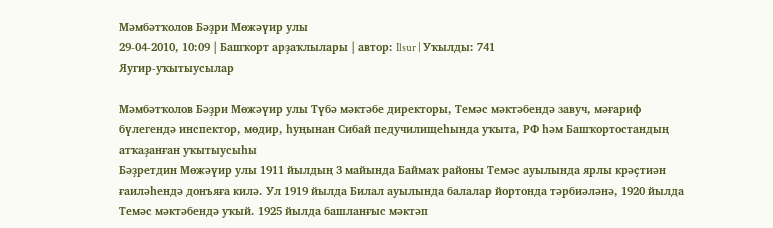Мәмбәтҡолов Бәҙри Мөжәүир улы
29-04-2010, 10:09 | Башҡорт арҙаҡлылары | автор: Ilsur | Уҡылды: 741
Яугир-уҡытыусылар

Мәмбәтҡолов Бәҙри Мөжәүир улы Түбә мәктәбе директоры, Темәс мәктәбендә завуч, мәғариф бүлегендә инспектор, мөдир, һуңынан Сибай педучилищеһында уҡыта, РФ һәм Башҡортостандың атҡаҙанған уҡытыусыһы
Бәҙретдин Мөжәүир улы 1911 йылдың 3 майында Баймаҡ районы Темәс ауылында ярлы крәҫтиән ғаиләһендә донъяға килә. Ул 1919 йылда Билал ауылында балалар йортонда тәрбиәләнә, 1920 йылда Темәс мәктәбендә уҡый. 1925 йылда башланғыс мәктәп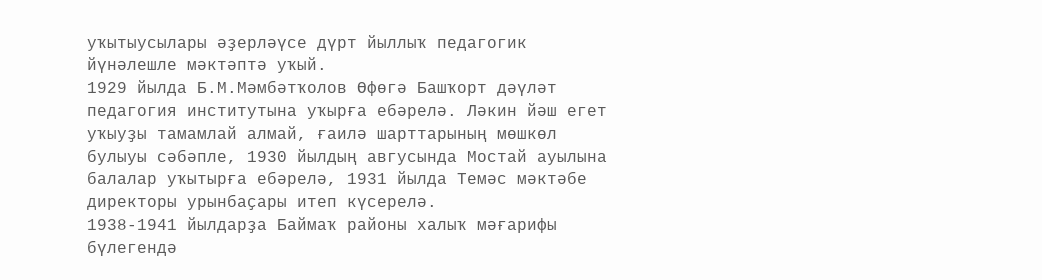уҡытыусылары әҙерләүсе дүрт йыллыҡ педагогик йүнәлешле мәктәптә уҡый.
1929 йылда Б.М.Мәмбәтҡолов Өфөгә Башҡорт дәүләт педагогия институтына уҡырға ебәрелә. Ләкин йәш егет уҡыуҙы тамамлай алмай, ғаилә шарттарының мөшкөл булыуы сәбәпле, 1930 йылдың авгусында Мостай ауылына балалар уҡытырға ебәрелә, 1931 йылда Темәс мәктәбе директоры урынбаҫары итеп күсерелә.
1938-1941 йылдарҙа Баймаҡ районы халыҡ мәғарифы бүлегендә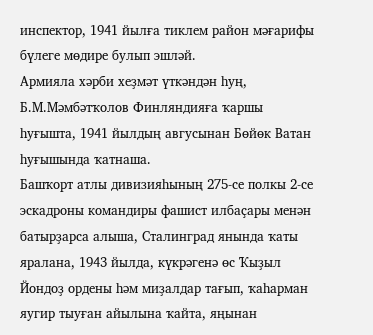инспектор, 1941 йылға тиклем район мәғарифы бүлеге мөдире булып эшләй.
Армияла хәрби хеҙмәт үткәндән һуң, Б.М.Мәмбәтҡолов Финляндияға ҡаршы һуғышта, 1941 йылдың авгусынан Бөйөк Ватан һуғышында ҡатнаша.
Башҡорт атлы дивизияһының 275-се полкы 2-се эскадроны командиры фашист илбаҫары менән батырҙарса алыша, Сталинград янында ҡаты яралана, 1943 йылда, күкрәгенә өс Ҡыҙыл Йондоҙ ордены һәм миҙалдар тағып, ҡаһарман яугир тыуған айылына ҡайта, яңынан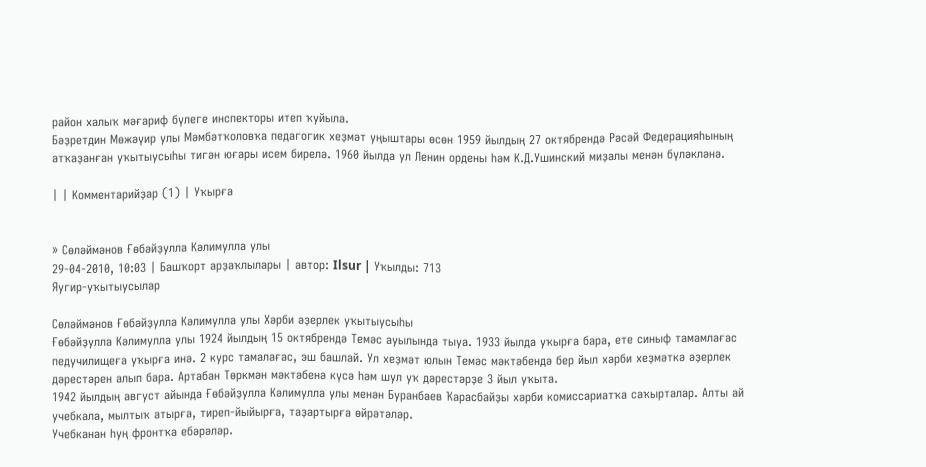район халыҡ мәғариф бүлеге инспекторы итеп ҡуйыла.
Бәҙретдин Мөжәүир улы Мәмбәтҡоловҡа педагогик хеҙмәт уңыштары өсөн 1959 йылдың 27 октябрендә Рәсәй Федерацияһының атҡаҙанған уҡытыусыһы тигән юғары исем бирелә. 1960 йылда ул Ленин ордены һәм К.Д.Ушинский миҙалы менән бүләкләнә.

| | Комментарийҙар (1) | Уҡырға


» Сөләймәнов Ғөбәйҙулла Кәлимулла улы
29-04-2010, 10:03 | Башҡорт арҙаҡлылары | автор: Ilsur | Уҡылды: 713
Яугир-уҡытыусылар

Сөләймәнов Ғөбәйҙулла Кәлимулла улы Хәрби әҙерлек уҡытыусыһы
Ғөбәйҙулла Кәлимулла улы 1924 йылдың 15 октябрендә Темәс ауылында тыуа. 1933 йылда уҡырға бара, ете синыф тамамлағас педучилищеға уҡырға инә. 2 курс тамалағас, эш башлай. Ул хеҙмәт юлын Темәс мәктәбендә бер йыл хәрби хеҙмәткә әҙерлек дәрестәрен алып бара. Артабан Төркмән мәктәбенә күсә һәм шул уҡ дәрестәрҙе 3 йыл уҡыта.
1942 йылдың август айында Ғөбәйҙулла Кәлимулла улы менән Буранбаев Ҡарасбайҙы хәрби комиссариатҡа саҡырталар. Алты ай учебкала, мылтыҡ атырға, тиреп-йыйырға, таҙартырға өйрәтәләр.
Учебканан һуң фронтҡа ебәрәләр.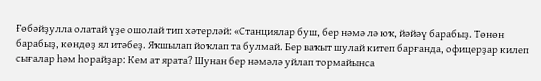Ғөбәйҙулла олатай үҙе ошолай тип хәтерләй: «Станциялар буш, бер нәмә лә юҡ, йәйәү барабыҙ. Төнөн барабыҙ, көндөҙ ял итәбеҙ. Яҡшылап йоҡлап та булмай. Бер ваҡыт шулай китеп барғанда, офицерҙар килеп сығалар һәм һорайҙар: Кем ат ярата? Шунан бер нәмәлә уйлап тормайынса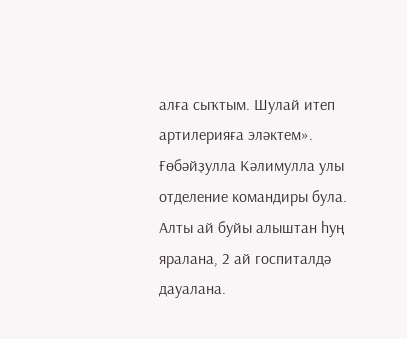алға сыҡтым. Шулай итеп артилерияға эләктем». Ғөбәйҙулла Кәлимулла улы отделение командиры була. Алты ай буйы алыштан һуң яралана, 2 ай госпиталдә дауалана.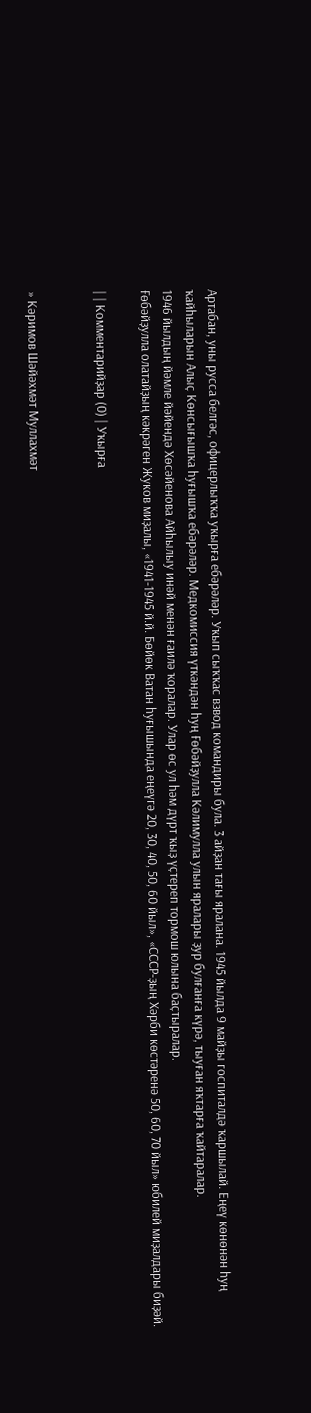Артабан, уны русса белгәс, офицерлыҡҡа уҡырға ебәрәләр. Уҡып сыҡҡас взвод командиры була. 3 айҙан тағы яралана. 1945 йылда 9 майҙы госпиталдә ҡаршылай. Еңеү көнөнән һуң ҡайһыларын Алыҫ Көнсығышҡа һуғышҡа ебәрәләр. Медкомиссия үткәндән һуң Ғөбәйҙулла Кәлимулла улын яралары ҙур булғанға күрә, тыуған яҡтарға ҡайтаралар.
1946 йылдың йәмле йәйендә Хөсәйенова Айһылыу инәй менән ғаилә ҡоралар. Улар өс ул һәм дүрт ҡыҙ үҫтереп тормош юлына баҫтыралар.
Ғөбәйҙулла олатайҙың кәкрәген Жуков миҙалы, «1941-1945 й.й. Бөйөк Ватан һуғышында еңеүгә 20, 30, 40, 50, 60 йыл», «СССР-ҙың Хәрби көстәренә 50, 60, 70 йыл» юбилей миҙалдары биҙәй.

| | Комментарийҙар (0) | Уҡырға


» Кәримов Шәйәхмәт Муллахмәт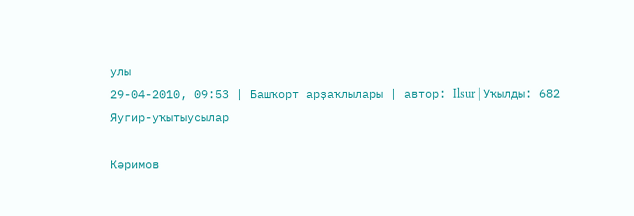улы
29-04-2010, 09:53 | Башҡорт арҙаҡлылары | автор: Ilsur | Уҡылды: 682
Яугир-уҡытыусылар

Кәримов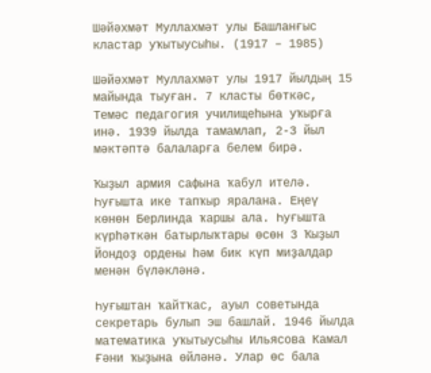Шәйәхмәт Муллахмәт улы Башланғыс кластар уҡытыусыһы. (1917 – 1985)

Шәйәхмәт Муллахмәт улы 1917 йылдың 15 майында тыуған. 7 класты бөткәс, Темәс педагогия училищеһына уҡырға инә. 1939 йылда тамамлап, 2-3 йыл мәктәптә балаларға белем бирә.

Ҡыҙыл армия сафына ҡабул ителә. Һуғышта ике тапҡыр яралана. Еңеү көнөн Берлинда ҡаршы ала. Һуғышта күрһәткән батырлыҡтары өсөн 3 Ҡыҙыл Йондоҙ ордены һәм бик күп миҙалдар менән бүләкләнә.

Һуғыштан ҡайтҡас, ауыл советында секретарь булып эш башлай. 1946 йылда математика уҡытыусыһы Ильясова Камал Ғәни ҡыҙына өйләнә. Улар өс бала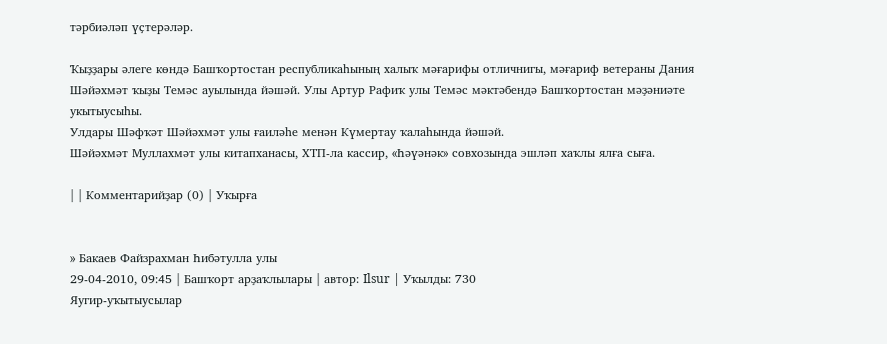тәрбиәләп үҫтерәләр.

Ҡыҙҙары әлеге көндә Башҡортостан республикаһының халыҡ мәғарифы отличнигы, мәғариф ветераны Дания Шәйәхмәт ҡыҙы Темәс ауылында йәшәй. Улы Артур Рафиҡ улы Темәс мәктәбендә Башҡортостан мәҙәниәте укытыусыһы.
Улдары Шәфҡәт Шәйәхмәт улы ғаиләһе менән Күмертау ҡалаһында йәшәй.
Шәйәхмәт Муллахмәт улы китапханасы, ХТП-ла кассир, «Һәүәнәк» совхозында эшләп хаҡлы ялға сыға.

| | Комментарийҙар (0) | Уҡырға


» Бакаев Файзрахман Һибәтулла улы
29-04-2010, 09:45 | Башҡорт арҙаҡлылары | автор: Ilsur | Уҡылды: 730
Яугир-уҡытыусылар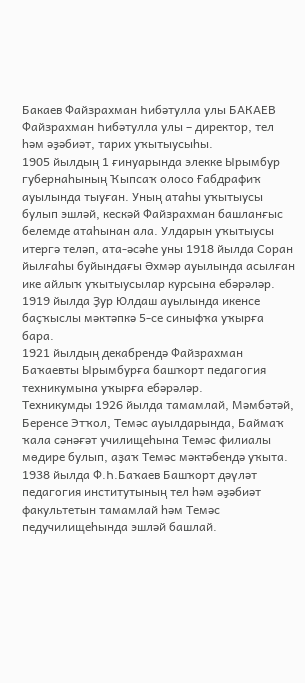Бакаев Файзрахман Һибәтулла улы БАКАЕВ Файзрахман Һибәтулла улы – директор, тел һәм әҙәбиәт, тарих уҡытыусыһы.
1905 йылдың 1 ғинуарында элекке Ырымбур губернаһының Ҡыпсаҡ олосо Ғабдрафиҡ ауылында тыуған. Уның атаһы уҡытыусы булып эшләй, кескәй Файзрахман башланғыс белемде атаһынан ала. Улдарын уҡытыусы итергә теләп, ата-әсәһе уны 1918 йылда Соран йылғаһы буйындағы Әхмәр ауылында асылған ике айлыҡ уҡытыусылар курсына ебәрәләр.
1919 йылда Ҙур Юлдаш ауылында икенсе баҫҡыслы мәктәпкә 5-се синыфҡа уҡырға бара.
1921 йылдың декабрендә Файзрахман Баҡаевты Ырымбурға башҡорт педагогия техникумына уҡырға ебәрәләр.
Техникумды 1926 йылда тамамлай, Мәмбәтәй, Беренсе Этҡол, Темәс ауылдарында, Баймаҡ ҡала сәнәғәт училищеһына Темәс филиалы мөдире булып, аҙаҡ Темәс мәктәбендә уҡыта.
1938 йылда Ф.Һ.Баҡаев Башҡорт дәүләт педагогия институтының тел һәм әҙәбиәт факультетын тамамлай һәм Темәс педучилищеһында эшләй башлай.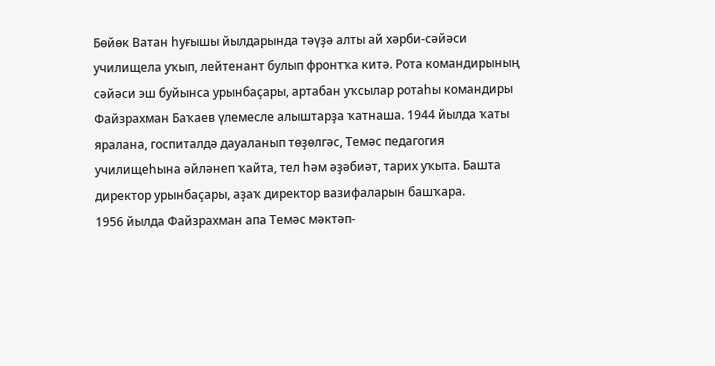Бөйөк Ватан һуғышы йылдарында тәүҙә алты ай хәрби-сәйәси училищела уҡып, лейтенант булып фронтҡа китә. Рота командирының сәйәси эш буйынса урынбаҫары, артабан уҡсылар ротаһы командиры Файзрахман Баҡаев үлемесле алыштарҙа ҡатнаша. 1944 йылда ҡаты яралана, госпиталдә дауаланып төҙөлгәс, Темәс педагогия училищеһына әйләнеп ҡайта, тел һәм әҙәбиәт, тарих уҡыта. Башта директор урынбаҫары, аҙаҡ директор вазифаларын башҡара.
1956 йылда Файзрахман апа Темәс мәктәп-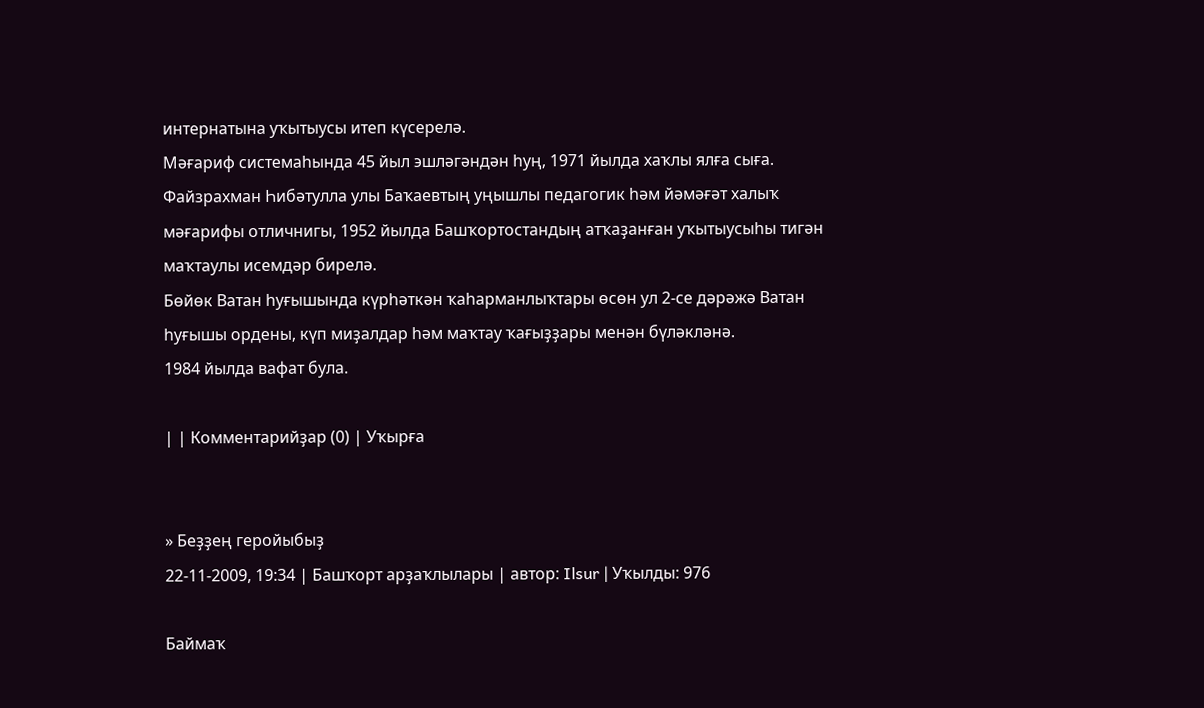интернатына уҡытыусы итеп күсерелә.
Мәғариф системаһында 45 йыл эшләгәндән һуң, 1971 йылда хаҡлы ялға сыға.
Файзрахман Һибәтулла улы Баҡаевтың уңышлы педагогик һәм йәмәғәт халыҡ мәғарифы отличнигы, 1952 йылда Башҡортостандың атҡаҙанған уҡытыусыһы тигән маҡтаулы исемдәр бирелә.
Бөйөк Ватан һуғышында күрһәткән ҡаһарманлыҡтары өсөн ул 2-се дәрәжә Ватан һуғышы ордены, күп миҙалдар һәм маҡтау ҡағыҙҙары менән бүләкләнә.
1984 йылда вафат була.

| | Комментарийҙар (0) | Уҡырға


» Беҙҙең геройыбыҙ
22-11-2009, 19:34 | Башҡорт арҙаҡлылары | автор: Ilsur | Уҡылды: 976

Баймаҡ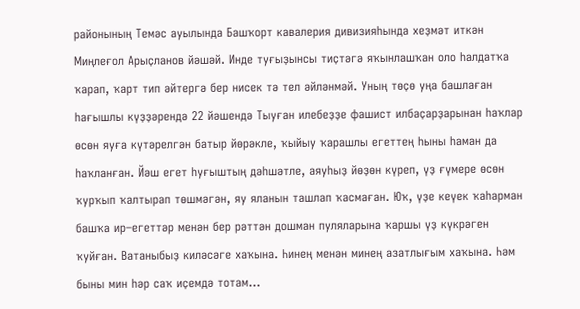районының Темәс ауылында Башҡорт кавалерия дивизияһында хеҙмәт иткән Миңлеғол Арыҫланов йәшәй. Инде туғыҙынсы тиҫтәгә яҡынлашҡан оло һалдатҡа ҡарап, ҡарт тип әйтергә бер нисек тә тел әйләнмәй. Уның төҫө уңа башлаған һағышлы күҙҙәрендә 22 йәшендә Тыуған илебеҙҙе фашист илбаҫарҙарынан һаҡлар өсөн яуға күтәрелгән батыр йөрәкле, ҡыйыу ҡарашлы егеттең һыны һаман да һаҡланған. Йәш егет һуғыштың дәһшәтле, аяуһыҙ йөҙөн күреп, үҙ ғүмере өсөн ҡурҡып ҡалтырап төшмәгән, яу яланын ташлап ҡасмаған. Юҡ, үҙе кеүек ҡаһарман башҡа ир–егеттәр менән бер рәттән дошман пуляларына ҡаршы үҙ күкрәген ҡуйған. Ватаныбыҙ киләсәге хаҡына. Һинең менән минең азатлығым хаҡына. Һәм быны мин һәр саҡ иҫемдә тотам…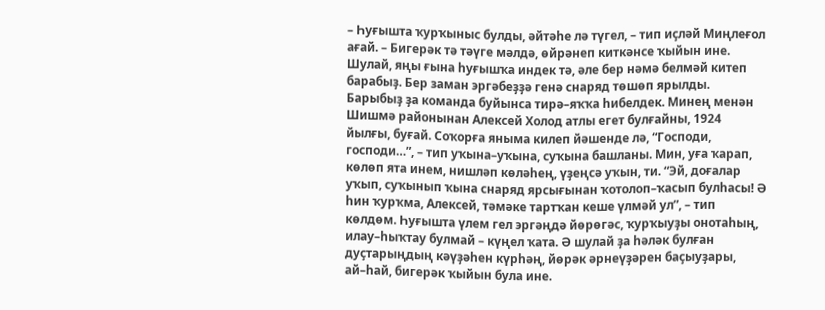– Һуғышта ҡурҡыныс булды, әйтәһе лә түгел, – тип иҫләй Миңлеғол ағай. – Бигерәк тә тәүге мәлдә, өйрәнеп киткәнсе ҡыйын ине. Шулай, яңы ғына һуғышҡа индек тә, әле бер нәмә белмәй китеп барабыҙ. Бер заман эргәбеҙҙә генә снаряд төшөп ярылды. Барыбыҙ ҙа команда буйынса тирә–яҡҡа һибелдек. Минең менән Шишмә районынан Алексей Холод атлы егет булғайны, 1924 йылғы, буғай. Соҡорға яныма килеп йәшенде лә, “Господи, господи…”, – тип уҡына–уҡына, суҡына башланы. Мин, уға ҡарап, көлөп ята инем, нишләп көләһең, үҙеңсә уҡын, ти. “Эй, доғалар уҡып, суҡынып ҡына снаряд ярсығынан ҡотолоп–ҡасып булһасы! Ә һин ҡурҡма, Алексей, тәмәке тартҡан кеше үлмәй ул”, – тип көлдөм. Һуғышта үлем гел эргәңдә йөрөгәс, ҡурҡыуҙы онотаһың, илау–һыҡтау булмай – күңел ҡата. Ә шулай ҙа һәләк булған дуҫтарыңдың кәүҙәһен күрһәң, йөрәк әрнеүҙәрен баҫыуҙары, ай–һай, бигерәк ҡыйын була ине.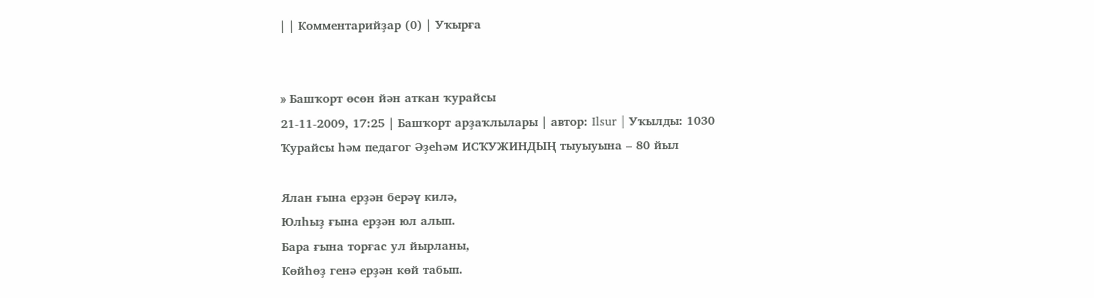| | Комментарийҙар (0) | Уҡырға


» Башҡорт өсөн йән аткан ҡурайсы
21-11-2009, 17:25 | Башҡорт арҙаҡлылары | автор: Ilsur | Уҡылды: 1030
Ҡурайсы һәм педагог Әҙеһәм ИСҠУЖИНДЫҢ тыуыуына – 80 йыл

Ялан ғына ерҙән берәү килә,
Юлһыҙ ғына ерҙән юл алып.
Бара ғына торғас ул йырланы,
Көйһөҙ генә ерҙән көй табып.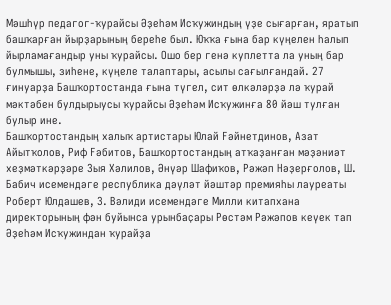Мәшһүр педагог-ҡурайсы Әҙеһәм Исҡужиндың үҙе сығарған, яратып башҡарған йырҙарының береһе был. Юҡҡа ғына бар күңелен һалып йырламағандыр уны ҡурайсы. Ошо бер генә куплетта ла уның бар булмышы, зиһене, күңеле талаптары, асылы сағылғандай. 27 ғинуарҙа Башҡортостанда ғына түгел, сит өлкәләрҙә лә ҡурай мәктәбен булдырыусы ҡурайсы Әҙеһәм Исҡужинға 80 йәш тулған булыр ине.
Башҡортостандың халыҡ артистары Юлай Fәйнетдинов, Азат Айытҡолов, Риф Fәбитов, Башҡортостандың атҡаҙанған мәҙәниәт хеҙмәткәрҙәре Зыя Хәлилов, Әнүәр Шафиҡов, Рәжәп Нәҙерғолов, Ш. Бабич исемендәге республика дәүләт йәштәр премияһы лауреаты Роберт Юлдашев, З. Вәлиди исемендәге Милли китапхана директорының фән буйынса урынбаҫары Рөстәм Рәжәпов кеүек тап Әҙеһәм Исҡужиндан ҡурайҙа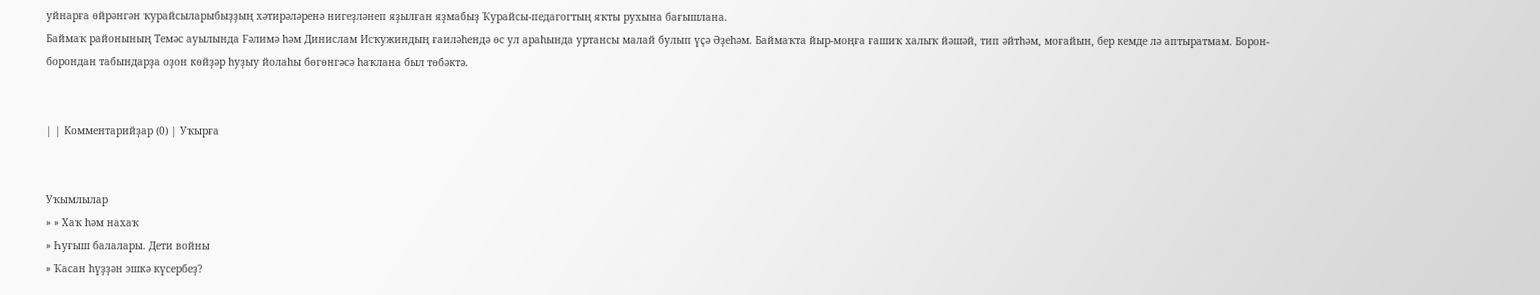уйнарға өйрәнгән ҡурайсыларыбыҙҙың хәтирәләренә нигеҙләнеп яҙылған яҙмабыҙ Ҡурайсы-педагогтың яҡты рухына бағышлана.
Баймаҡ районының Темәс ауылында Fәлимә һәм Динислам Исҡужиндың ғаиләһендә өс ул араһында уртансы малай булып үҫә Әҙеһәм. Баймаҡта йыр-моңға ғашиҡ халыҡ йәшәй, тип әйтһәм, моғайын, бер кемде лә аптыратмам. Борон-борондан табындарҙа оҙон көйҙәр һуҙыу йолаһы бөгөнгәсә һаҡлана был төбәктә.


| | Комментарийҙар (0) | Уҡырға


Уҡымлылар
» » Хаҡ һәм нахаҡ
» Һуғыш балалары. Дети войны
» Ҡасан һүҙҙән эшкә күсербеҙ?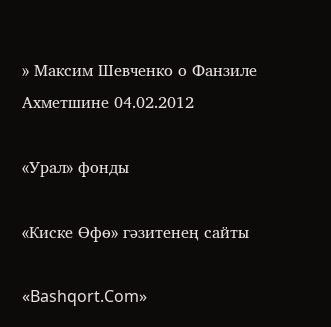» Максим Шевченко о Фанзиле Ахметшине 04.02.2012

«Урал» фонды

«Киске Өфө» гәзитенең сайты

«Bashqort.Com»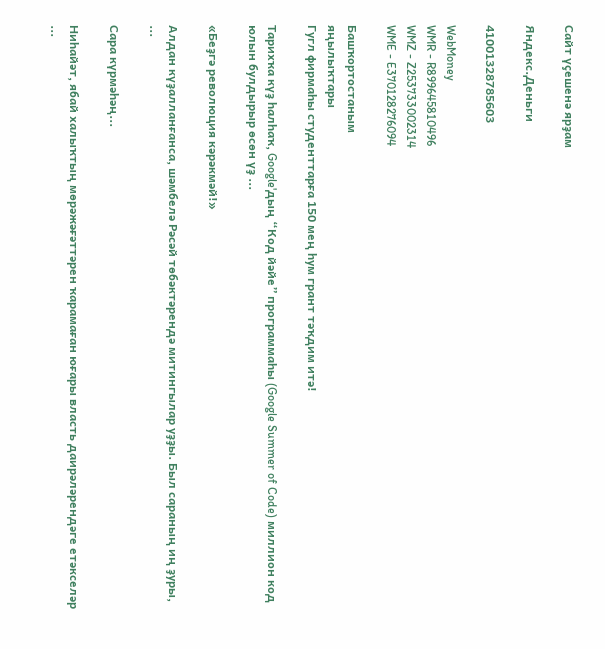Сайт үҫешенә ярҙам

Яндекс.Деньги

41001328785603

WebMoney
WMR - R899645810496
WMZ - Z253733002314
WME - E370128276094

Башҡортостаным
яңылыҡтары
Гугл фирмаһы студенттарға 150 мең һум грант тәҡдим итә!

Тарихҡа күҙ һалһаҡ, Google'дың “Код йәйе” программаһы (Google Summer of Code) миллион код юлын булдырыр өсөн үҙ ...

«Беҙгә революция кәрәкмәй!»

Алдан күҙалланғанса, шәмбелә Рәсәй төбәктәрендә митингылар уҙҙы. Был сараның иң ҙуры, ...

Сара күрмәһәң...

Ниһайәт, ябай халыҡтың мөрәжәғәттәрен ҡарамаған юғары власть даирәләрендәге етәкселәр ...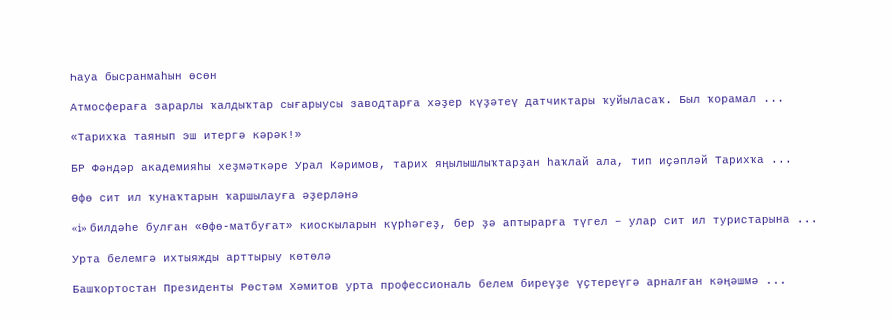Һауа бысранмаһын өсөн

Атмосфераға зарарлы ҡалдыҡтар сығарыусы заводтарға хәҙер күҙәтеү датчиктары ҡуйыласаҡ. Был ҡорамал ...

«Тарихҡа таянып эш итергә кәрәк!»

БР Фәндәр академияһы хеҙмәткәре Урал Кәримов, тарих яңылышлыҡтарҙан һаҡлай ала, тип иҫәпләй Тарихҡа ...

Өфө сит ил ҡунаҡтарын ҡаршылауға әҙерләнә

«i» билдәһе булған «Өфө-матбуғат» киоскыларын күрһәгеҙ, бер ҙә аптырарға түгел – улар сит ил туристарына ...

Урта белемгә ихтыяжды арттырыу көтөлә

Башҡортостан Президенты Рөстәм Хәмитов урта профессиональ белем биреүҙе үҫтереүгә арналған кәңәшмә ...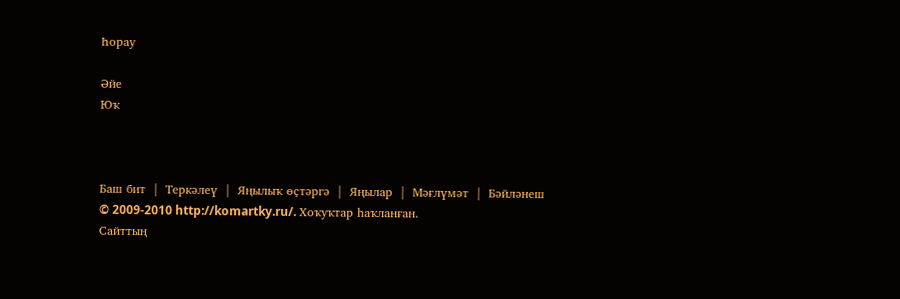Һорау

Әйе
Юҡ



Баш бит  |  Теркәлеү  |  Яңылыҡ өҫтәргә  |  Яңылар  |  Мәғлүмәт  |  Бәйләнеш
© 2009-2010 http://komartky.ru/. Хоҡуҡтар һаҡланған.
Сайттың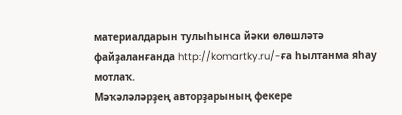материалдарын тулыһынса йәки өлөшләтә файҙаланғанда http://komartky.ru/-ға һылтанма яһау мотлаҡ.
Мәҡәләләрҙең авторҙарының фекере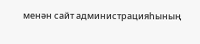менән сайт администрацияһының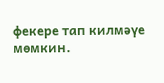фекере тап килмәүе мөмкин.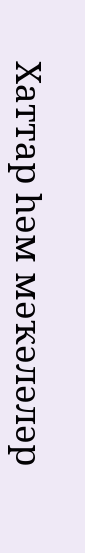Хаттар һәм мәҡәләләр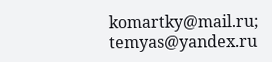komartky@mail.ru; temyas@yandex.ru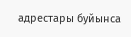адрестары буйынса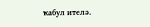ҡабул ителә.